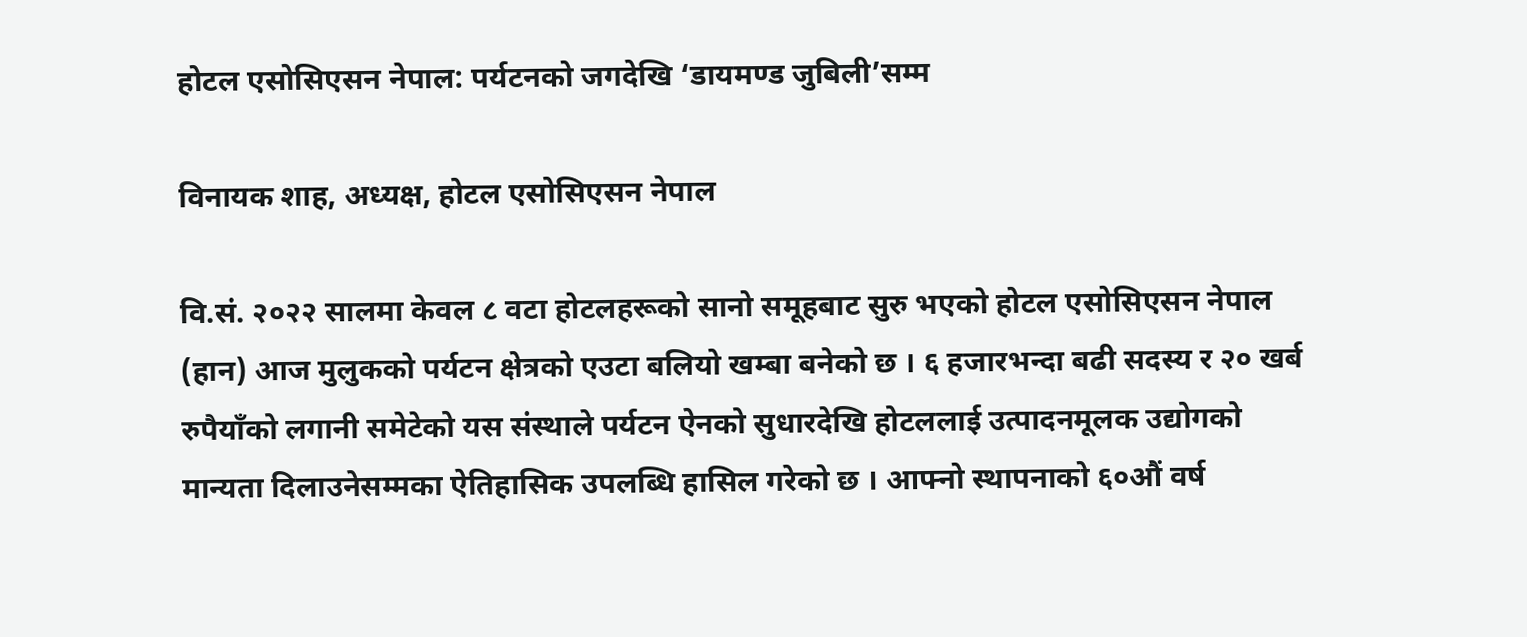होटल एसोसिएसन नेपाल: पर्यटनको जगदेखि ‘डायमण्ड जुबिली’सम्म

विनायक शाह, अध्यक्ष, होटल एसोसिएसन नेपाल

वि.सं. २०२२ सालमा केवल ८ वटा होटलहरूको सानो समूहबाट सुरु भएको होटल एसोसिएसन नेपाल (हान) आज मुलुकको पर्यटन क्षेत्रको एउटा बलियो खम्बा बनेको छ । ६ हजारभन्दा बढी सदस्य र २० खर्ब रुपैयाँको लगानी समेटेको यस संस्थाले पर्यटन ऐनको सुधारदेखि होटललाई उत्पादनमूलक उद्योगको मान्यता दिलाउनेसम्मका ऐतिहासिक उपलब्धि हासिल गरेको छ । आफ्नो स्थापनाको ६०औं वर्ष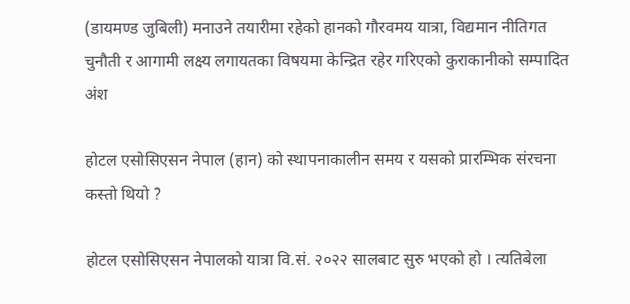(डायमण्ड जुबिली) मनाउने तयारीमा रहेको हानको गौरवमय यात्रा, विद्यमान नीतिगत चुनौती र आगामी लक्ष्य लगायतका विषयमा केन्द्रित रहेर गरिएको कुराकानीको सम्पादित अंश

होटल एसोसिएसन नेपाल (हान) को स्थापनाकालीन समय र यसको प्रारम्भिक संरचना कस्तो थियो ?

होटल एसोसिएसन नेपालको यात्रा वि.सं. २०२२ सालबाट सुरु भएको हो । त्यतिबेला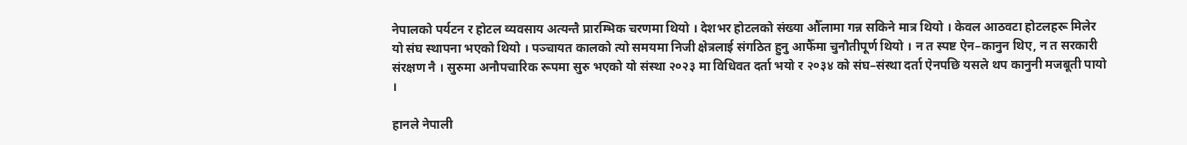नेपालको पर्यटन र होटल व्यवसाय अत्यन्तै प्रारम्भिक चरणमा थियो । देशभर होटलको संख्या औँलामा गन्न सकिने मात्र थियो । केवल आठवटा होटलहरू मिलेर यो संघ स्थापना भएको थियो । पञ्चायत कालको त्यो समयमा निजी क्षेत्रलाई संगठित हुनु आफैँमा चुनौतीपूर्ण थियो । न त स्पष्ट ऐन–कानुन थिए, न त सरकारी संरक्षण नै । सुरुमा अनौपचारिक रूपमा सुरु भएको यो संस्था २०२३ मा विधिवत दर्ता भयो र २०३४ को संघ–संस्था दर्ता ऐनपछि यसले थप कानुनी मजबूती पायो ।

हानले नेपाली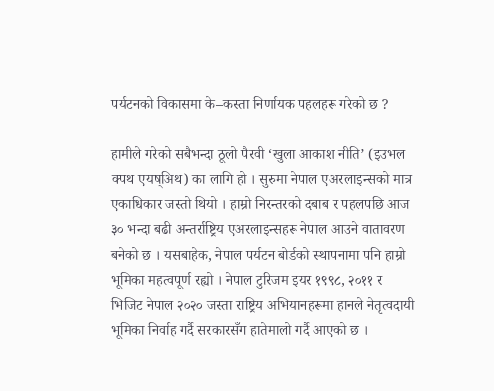पर्यटनको विकासमा के–कस्ता निर्णायक पहलहरू गरेको छ ?

हामीले गरेको सबैभन्दा ठूलो पैरवी ‘खुला आकाश नीति’ (इउभल क्पथ एयष्अिथ) का लागि हो । सुरुमा नेपाल एअरलाइन्सको मात्र एकाधिकार जस्तो थियो । हाम्रो निरन्तरको दबाब र पहलपछि आज ३० भन्दा बढी अन्तर्राष्ट्रिय एअरलाइन्सहरू नेपाल आउने वातावरण बनेको छ । यसबाहेक, नेपाल पर्यटन बोर्डको स्थापनामा पनि हाम्रो भूमिका महत्वपूर्ण रह्यो । नेपाल टुरिजम इयर १९९८, २०११ र भिजिट नेपाल २०२० जस्ता राष्ट्रिय अभियानहरूमा हानले नेतृत्वदायी भूमिका निर्वाह गर्दै सरकारसँग हातेमालो गर्दै आएको छ ।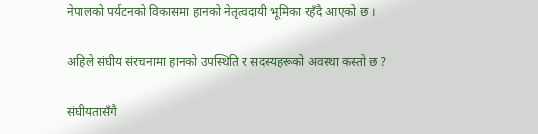नेपालको पर्यटनको विकासमा हानको नेतृत्वदायी भूमिका रहँदै आएको छ ।

अहिले संघीय संरचनामा हानको उपस्थिति र सदस्यहरूको अवस्था कस्तो छ ?

संघीयतासँगै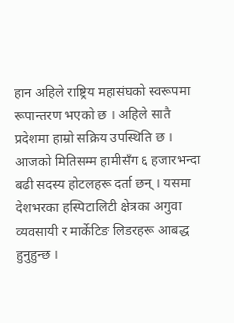हान अहिले राष्ट्रिय महासंघको स्वरूपमा रूपान्तरण भएको छ । अहिले सातै प्रदेशमा हाम्रो सक्रिय उपस्थिति छ । आजको मितिसम्म हामीसँग ६ हजारभन्दा बढी सदस्य होटलहरू दर्ता छन् । यसमा देशभरका हस्पिटालिटी क्षेत्रका अगुवा व्यवसायी र मार्केटिङ लिडरहरू आबद्ध हुनुहुन्छ ।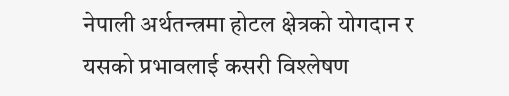नेपाली अर्थतन्त्रमा होटल क्षेत्रको योगदान र यसको प्रभावलाई कसरी विश्लेषण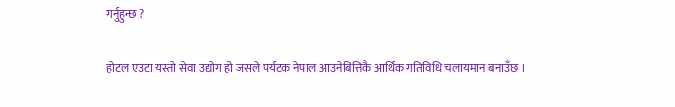गर्नुहुन्छ ?

होटल एउटा यस्तो सेवा उद्योग हो जसले पर्यटक नेपाल आउनेबित्तिकै आर्थिक गतिविधि चलायमान बनाउँछ ।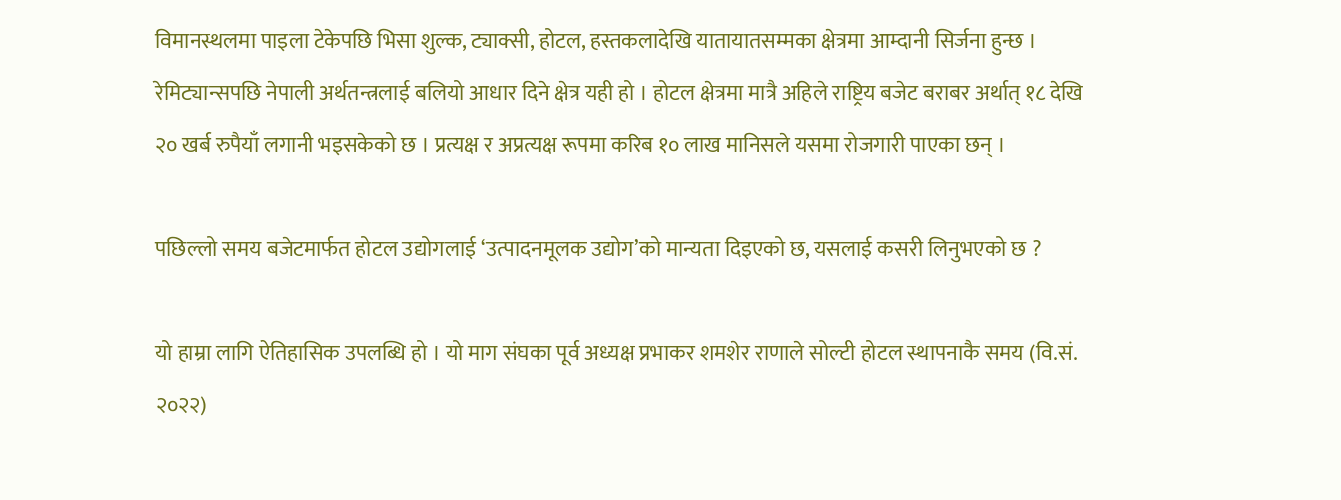विमानस्थलमा पाइला टेकेपछि भिसा शुल्क, ट्याक्सी, होटल, हस्तकलादेखि यातायातसम्मका क्षेत्रमा आम्दानी सिर्जना हुन्छ । रेमिट्यान्सपछि नेपाली अर्थतन्त्रलाई बलियो आधार दिने क्षेत्र यही हो । होटल क्षेत्रमा मात्रै अहिले राष्ट्रिय बजेट बराबर अर्थात् १८ देखि २० खर्ब रुपैयाँ लगानी भइसकेको छ । प्रत्यक्ष र अप्रत्यक्ष रूपमा करिब १० लाख मानिसले यसमा रोजगारी पाएका छन् ।

पछिल्लो समय बजेटमार्फत होटल उद्योगलाई ‘उत्पादनमूलक उद्योग’को मान्यता दिइएको छ, यसलाई कसरी लिनुभएको छ ?

यो हाम्रा लागि ऐतिहासिक उपलब्धि हो । यो माग संघका पूर्व अध्यक्ष प्रभाकर शमशेर राणाले सोल्टी होटल स्थापनाकै समय (वि.सं. २०२२)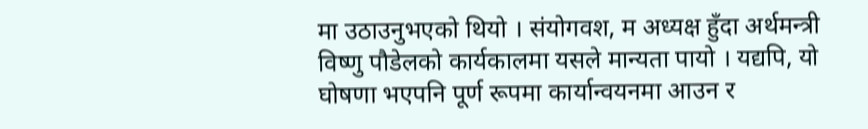मा उठाउनुभएको थियो । संयोगवश, म अध्यक्ष हुँदा अर्थमन्त्री विष्णु पौडेलको कार्यकालमा यसले मान्यता पायो । यद्यपि, यो घोषणा भएपनि पूर्ण रूपमा कार्यान्वयनमा आउन र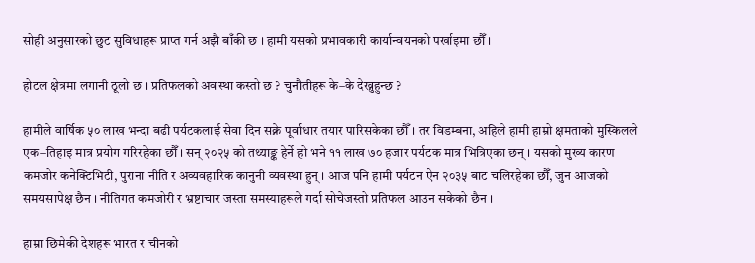सोही अनुसारको छुट सुविधाहरू प्राप्त गर्न अझै बाँकी छ । हामी यसको प्रभावकारी कार्यान्वयनको पर्खाइमा छौँ ।

होटल क्षेत्रमा लगानी ठूलो छ । प्रतिफलको अवस्था कस्तो छ ? चुनौतीहरू के–के देख्नुहुन्छ ?

हामीले वार्षिक ५० लाख भन्दा बढी पर्यटकलाई सेवा दिन सक्ने पूर्वाधार तयार पारिसकेका छौँ । तर विडम्बना, अहिले हामी हाम्रो क्षमताको मुस्किलले एक–तिहाइ मात्र प्रयोग गरिरहेका छौँ । सन् २०२५ को तथ्याङ्क हेर्ने हो भने ११ लाख ७० हजार पर्यटक मात्र भित्रिएका छन् । यसको मुख्य कारण कमजोर कनेक्टिभिटी, पुराना नीति र अव्यवहारिक कानुनी व्यवस्था हुन् । आज पनि हामी पर्यटन ऐन २०३५ बाट चलिरहेका छौँ, जुन आजको समयसापेक्ष छैन । नीतिगत कमजोरी र भ्रष्टाचार जस्ता समस्याहरूले गर्दा सोचेजस्तो प्रतिफल आउन सकेको छैन ।

हाम्रा छिमेकी देशहरू भारत र चीनको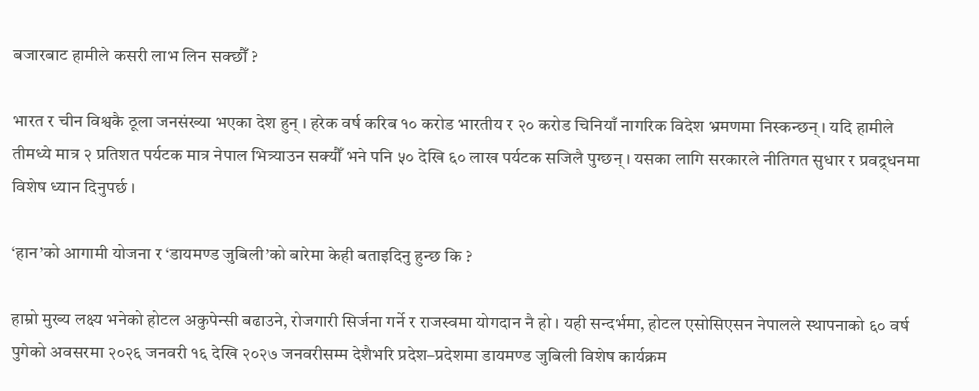बजारबाट हामीले कसरी लाभ लिन सक्छौँ ?

भारत र चीन विश्वकै ठूला जनसंख्या भएका देश हुन् । हरेक वर्ष करिब १० करोड भारतीय र २० करोड चिनियाँ नागरिक विदेश भ्रमणमा निस्कन्छन् । यदि हामीले तीमध्ये मात्र २ प्रतिशत पर्यटक मात्र नेपाल भित्र्याउन सक्यौँ भने पनि ५० देखि ६० लाख पर्यटक सजिलै पुग्छन् । यसका लागि सरकारले नीतिगत सुधार र प्रवद्र्धनमा विशेष ध्यान दिनुपर्छ ।

‘हान’को आगामी योजना र ‘डायमण्ड जुबिली’को बारेमा केही बताइदिनु हुन्छ कि ?

हाम्रो मुख्य लक्ष्य भनेको होटल अकुपेन्सी बढाउने, रोजगारी सिर्जना गर्ने र राजस्वमा योगदान नै हो । यही सन्दर्भमा, होटल एसोसिएसन नेपालले स्थापनाको ६० वर्ष पुगेको अवसरमा २०२६ जनवरी १६ देखि २०२७ जनवरीसम्म देशैभरि प्रदेश–प्रदेशमा डायमण्ड जुबिली विशेष कार्यक्रम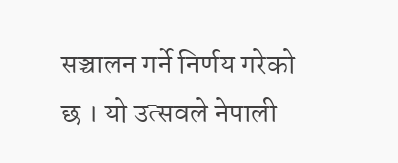सञ्चालन गर्ने निर्णय गरेको छ । यो उत्सवले नेपाली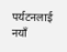पर्यटनलाई नयाँ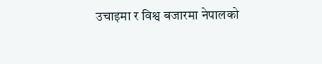उचाइमा र विश्व बजारमा नेपालको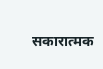सकारात्मक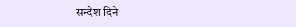सन्देश दिने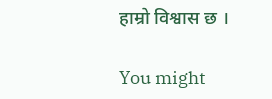हाम्रो विश्वास छ ।

You might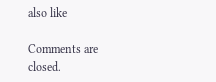also like

Comments are closed.